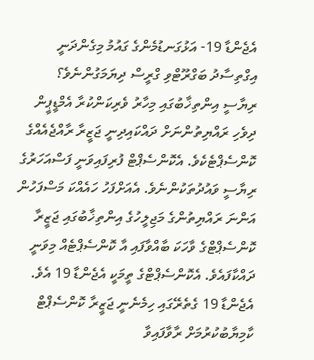އެޖެންޑާ 19- އަޅުގަނޑުމެންގެ ގައުމު މިގެންދަނީ އިގްތިސާދު ބަގްރޫޓްވި ގްރީސް ދިޔަމަގުންނެވެ؟
ރިޔާސީ އިންތިޚާބުގައި މިހާރު ވެރިކަންކުރާ އެމްޑީޕީން ދިވެހި ރައްޔިތުންނަށް ދައްކައިދިނީ ޖަޒީރާ ރާއްޖެއެއްގެ ކޮންސެޕްޓެކެވެ. އެކޮންސެޕްޓް ފުރިފައިވަނީ ފަސްއަހަރުގެ ރިޔާސީ ވައުދުތަކުންނެވެ. އެއަށްފަހު ހައެއްކަ މަސްފަހުން އަންނަ ރައްޔިތުންގެ މަޖިލީހުގެ އިންތިޚާބުގައި ޖަޒީރާ ކޮންސެޕްޓްގެ ވާހަކަ ބާއްވާފައި އާ ކޮންސެޕްޓެއް މިވަނީ ދައްކާފައެވެ. އެކޮންސެޕްޓްގެ ތީމަކީ އެޖެންޑާ 19 އެވެ.
އެޖެންޑާ 19 ގެތެރޭގައި ހިމެނެނީ ޖަޒީރާ ކޮންސެޕްޓް ކާމިޔާބުކުރުމަށް ރާވާފައިވާ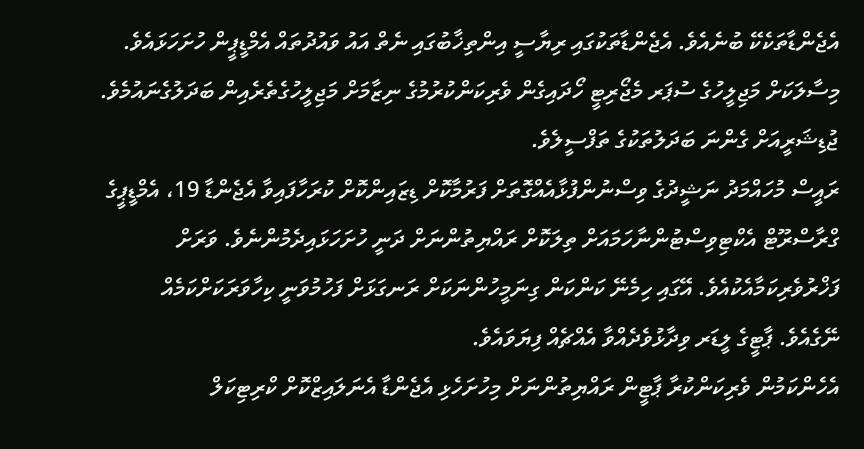އެޖެންޑާތަކެކޭ ބުނެއެވެ. އެޖެންޑާތަކުގައި ރިޔާސީ އިންތިޚާބުގައި ނެތް އައު ވައުދުތައް އެމްޑީޕީން ހުށަހަޅައެވެ. މިސާލަކަށް މަޖިލީހުގެ ސުޕަރ މެޖޯރިޓީ ހޯދައިގެން ވެރިކަންކުރުމުގެ ނިޒާމަށް މަޖިލީހުގެތެރެއިން ބަދަލުގެނައުމެވެ. ޖުޑިޝަރީއަށް ގެންނަ ބަދަލުތަކުގެ ތަފްސީލެވެ.
ރައީސް މުހައްމަދު ނަޝީދުގެ ވިސްނުންފުޅާއެއްގޮތަށް ފަރުމާކޮށް ޑިޒައިންކޮށް ކުރަހާފައިވާ އެޖެންޑާ 19، އެމްޑީޕީގެ ގްރާސްރޫޓް އެކްޓިވިސްޓުންނާހަމައަށް ތިލަކޮށް ރައްޔިތުންނަށް ދަނީ ހުށަހަޅައިދެމުންނެވެ. ވަރަށް ފަޚްރުވެރިކަމާއެކުއެވެ. އޭގައި ހިމެނޭ ކަންކަން ގިނަމީހުންނަކަށް ރަނގަޅަށް ފަހުމުވަނީ ކިހާވަރަކަށްކަމެއް ނޭގެއެވެ. ޕާޓީގެ ލީޑަރ ވިދާޅުވެދެއްވާ އެއްޗެއް ފިޔަވައެވެ.
އެހެންކަމުން ވެރިކަންކުރާ ޕާޓީން ރައްޔިތުންނަށް މިހުށަހެޅި އެޖެންޑާ އެނަލައިޒްކޮށް ކްރިޓިކަލް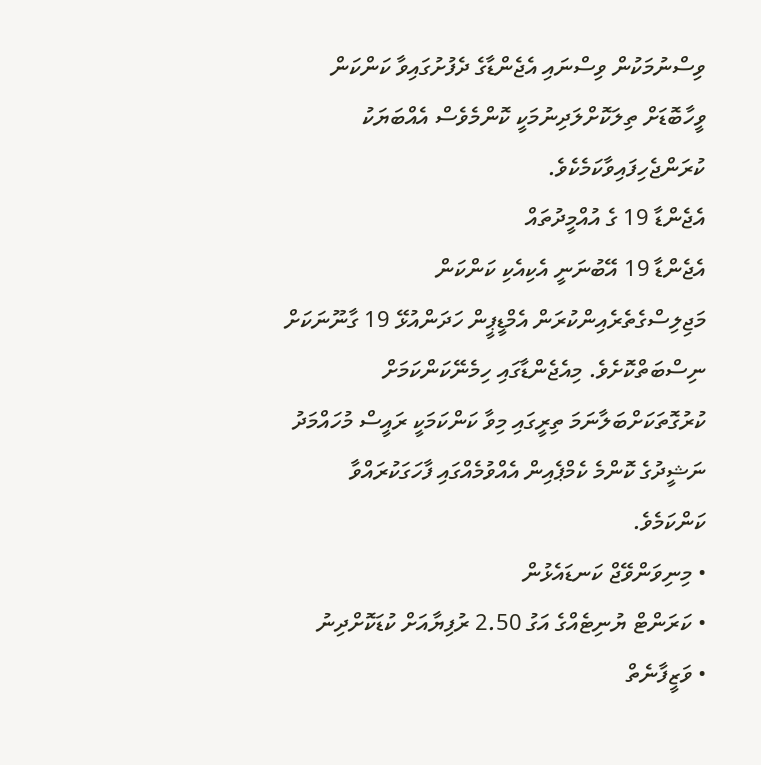ވިސްނުމަކުން ވިސްނައި އެޖެންޑާގެ ދެފުށުގައިވާ ކަންކަން ވީހާބޮޑަށް ތިލަކޮށްލަދިނުމަކީ ކޮންމެވެސް އެއްބަޔަކު ކުރަންޖެހިފައިވާކަމެކެވެ.
އެޖެންޑާ 19 ގެ އުއްމީދުތައް
އެޖެންޑާ 19 އޭބުނަނީ އެކިއެކި ކަންކަން މަޖިލިސްގެތެރެއިންކުރަން އެމްޑީޕީން ހަދަންއުޅޭ 19 ގާނޫނަކަށް ނިސްބަތްކޮށެވެ. މިއެޖެންޑާގައި ހިމެނޭކަންކަމަށް ކުރުގޮތަކަށްބަލާނަމަ ތިރީގައި މިވާ ކަންކަމަކީ ރައީސް މުހައްމަދު ނަޝީދުގެ ކޮންމެ ކެމްޕެއިން އެއްވުމެއްގައި ފާހަގަކުރައްވާ ކަންކަމެވެ.
• މިނިވަންވޭޖް ކަނޑައެޅުން
• ކަރަންޓް ޔުނިޓެއްގެ އަގު 2.50 ރުފިޔާއަށް ކުޑަކޮށްދިނު
• ވަޒީފާނެތް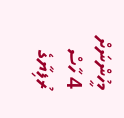މީހުންނަށް 4 ހާސް ރުފިޔާގެ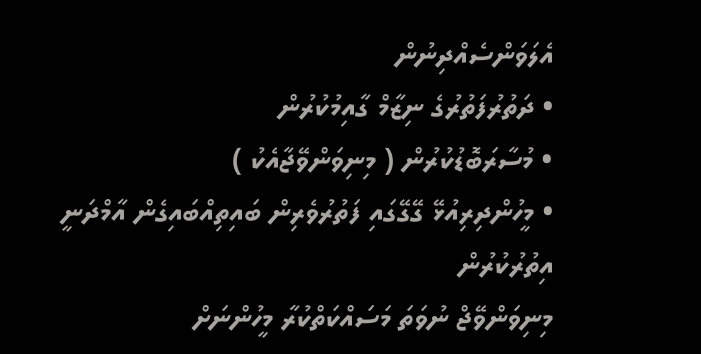އެލަވަންސެއްދިނުން
• ދަތުރުފަތުރުގެ ނިޒާމް ގާއިމުކުރުން
• މުސާރަބޮޑުކުރުން ( މިނިވަންވޭޖާއެކު )
• މީހުންދިރިއުޅޭ ގޭގޭގައި ފަތުރުވެރިން ބައިތިއްބައިގެން އާމްދަނީ އިތުރުކުރުން
މިނިވަންވޭޖް ނުވަތަ މަސައްކަތްކުރާ މީހުންނަށް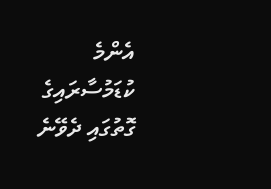އެންމެ ކުޑަމުސާރައިގެ ގޮތުގައި ދެވޭނެ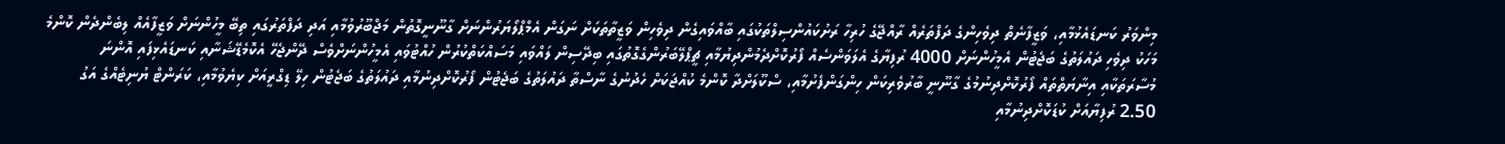މިންވަރު ކަނޑައެޅުމާއި، ވަޒީފާނެތް ދިވެހިންގެ ދަފްތަރެއް ރާއްޖޭގެ ހުރިހާ ރަށުކައުންސިލްތަކުގައި ބާއްވައިގެން ދިވެހިން ވަޒީތާތަކަށް ނަގަން އެމްޕްލޯޔަރުންނަށް ގާނޫނީގޮތުން މަޖްބޫރުވުމާއި އަދި ދަފްތަރުގައި ތިބޭ މީހުންނަށް ވަޒީފާއެއް ލިބެންދެން ކޮންމެ މަހަކު ދިވެހި ދައުލަތުގެ ބަޖެޓުން އެމީހުންނަށް 4000 ރުފިޔާގެ އެލަވަންސެއް ފޯރުކޮށްދެމުންދިޔުމާއި ޗީޕްލޭބަރުންގެގޮތުގައި ބިދޭސިން ލައްވައި މަސައްކަތްކުރުން ހުއްޓުވައި އެމީހުންނަށްވެސް ދޭންޖެހޭ އެކޮމެޑޭޝަނާއި ކަނޑައެޅިފައި އޮންނަ މުސާރަތަކާއި އިނާޔަތްތައް ފޯރުކޮށްދިނުމުގެ ގާނޫނީ ބާރުވެރިކަން ހިންގަންފެށުމާއި، ސްކޫލަށްދާ ކޮންމެ ކުއްޖަކަށް ހެދުނުގެ ނާސްތާ ދައުލަތުގެ ބަޖެޓުން ފޯރުކޮށްދިނުމާއި ދައުލަތުގެ ބަޖެޓުން ހިލޭ ޑިގްރީއަށް ކިޔެވުމާއި، ކަރަންޓް ޔުނިޓެއްގެ އަގު 2.50 ރުފިޔާއަށް ކުޑަކޮށްދިނުމާއި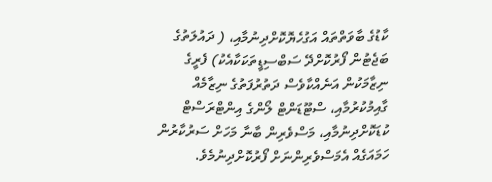ކާޑުގެ ބާވަތްތައް އަގުހެޔޮކޮށްދިނުމާއި، ( ދައުލަތުގެ ބަޖެޓުން ފޯރުކޮށްދޭ ސަބްސިޑީތަކަކާއެކު) ފެރީގެ ނިޒާމަކުން އަނެއްކާވެސް ދަތުރުފަތުގެ ނިޒާމެއް ގާއިމުކުރުމާއި، ސްޓޫޑަންޓް ލޯންގެ އިންޓްރަސްޓް ކުޑަކޮށްދިނުމާއި، މަސްވެރިން ބާނާ މަހަށް ސަރުކާރުން ހަމައަގެއް އެމަސްވެރިންނަށް ފޯރުކޮށްދިނުމެވެ.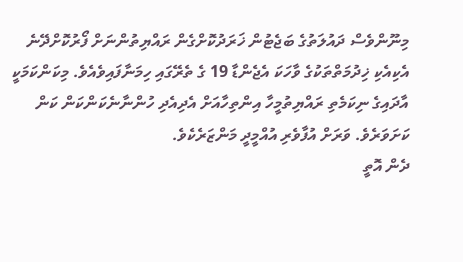މިނޫންވެސް ދައުލަތުގެ ބަޖެޓުން ޚަރަދުކޮށްގެން ރައްޔިތުންނަށް ފޯރުކޮށްދޭނެ އެކިއެކި ޚިދުމަތްތަކުގެ ވާހަކަ އެޖެންޑާ 19 ގެ ތެރޭގައި ހިމަނާފައިވެއެވެ. މިކަންކަމަކީ އާދައިގެ ނިކަމެތި ރައްޔިތުމީހާ އިންތިހާއަށް އެދިއެދި ހުންނާނެކަންކަން ކަން ކަށަވަރެވެ. ވަރަށް އުފާވެރި އުއްމީދީ މަންޒަރެކެވެ.
ދެން އޮތީ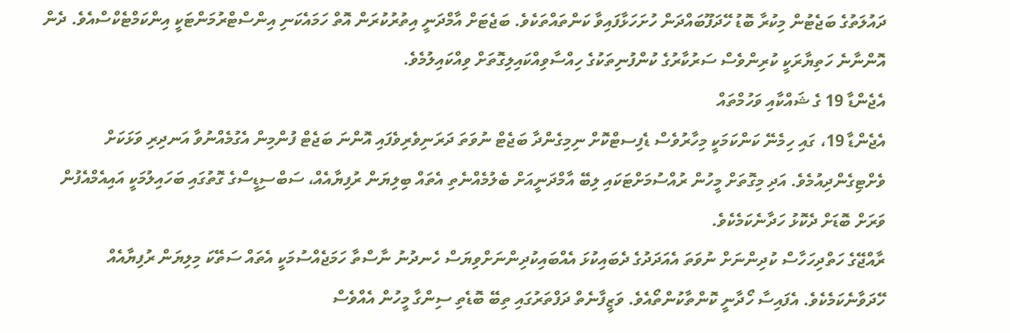ދައުލަތުގެ ބަޖެޓުން މިކުރާ ބޮޑު ހޭދަފޫބައްދަން ހުށަހަޅާފައިވާ ކަންތައްތަކެވެ. ބަޖެޓަށް އާމްދަނީ އިތުރުކުރަން އޮތް ހަމައެކަނި އިންސްޓްރުމަންޓަކީ އިންކަމްޓެކްސްއެވެ. ދެން އޮންނާނެ ހަތިޔާރަކީ ކުރިންވެސް ސަރުކާރުގެ ކުންފުނިތަކުގެ ހިއްސާވިއްކައިލިގޮތަށް ވިއްކައިލުމެވެ.
އެޖެންޑާ 19 ގެ ޝައްކާއި ވަހުމްތައް
އެޖެންޑާ 19، ގައި ހިމެނޭ ކަންކަމަކީ މިހާރުވެސް ޑެފިސޓްކޮށް ނިމިގެންދާ ބަޖެޓް ނުވަތަ ދަރަނިވެރިވެފައި އޮންނަ ބަޖެޓް ފުންމިން އެގުމެއްނުވާ އަނދިރި ވަޅަކަށް ވެށްޓިގެންދިއުމެވެ. އަދި މިގޮތަށް މީހުން ރުއްސުމަށްޓަކައި ލިބޭ އާމްދަނީއަށް ބެލުމެއްނެތި އެތައް ބިލިޔަން ރުފިޔާއެއް، ސަބްސިޑީސްގެ ގޮތުގައި ބަހައިލުމަކީ އައިއެމްއެފުން ވަރަށް ބޮޑަށް ދެކޮޅު ހަދާނެކަމެކެވެ.
ރާއްޖޭގެ ހަތްދިހަހާސް ކުދިންނަށް ނުވަތަ އެއަދަދުގެ ދެބައިކުޅަ އެއްބައިކުދިންނަށްވިޔަސް ހެނދުނު ނާސްތާ ހަމަޖެއްސުމަކީ އެތައް ސަތޭކަ މިލިޔަން ރުފިޔާއެއް ހޭދަވާނެކަމެކެވެ. އެފައިސާ ހޯދާނީ ކޮންތާކުންތޯއެވެ. ވަޒީފާނެތް ދަފްތަރުގައި ތިބޭ ބޮޑެތި ސިންގާ މީހުން އެއްވެސް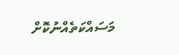މަސައްކަތެއްނުކޮށް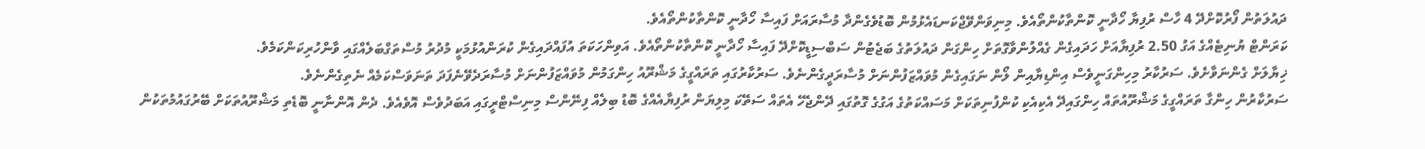ދައުލަތުން ފޯރުކޮށްދޭ 4 ހާސް ރުފިޔާ ހޯދާނީ ކޮންތާކުންތޯއެވެ. މިނިވަންވޭޖްކަނޑައެޅުމުން ބޮޑުވެގެންދާ މުސާރައަށް ފައިސާ ހޯދާނީ ކޮންތާކުންތޯއެވެ.
ކަރަންޓް ޔުނިޓެއްގެ އަގު 2.50 ރުފިޔާއަށް ހަދައިގެން ގެއްލުންވާގޮތަށް ހިންގަން ދައުލަތުގެ ބަޖެޓުން ސަބްސިޑީކޮށްދޭ ފައިސާ ހޯދާނީ ކޮންތާކުންތޯއެވެ. އަވިންހަކަތަ އުފައްދައިގެން ކުރަންއުޅުމަކީ މުދުރު މުސްތަގްބަލެއްގައި ވާންހުރިކަންކަމެވެ.
ޚިޔާލަށް ގެންނަވާށެވެ. ސަރުކާރު މިހިންގަނީވެސް އިންޑިޔާއިން ލޯން ނަގައިގެން މުވައްޒަފުންނަށް މުސާރަދީގެންނެވެ. ސަރުކާރުގައި ތަރައްގީގެ މަޝްރޫއު ހިންގަމުން މުވައްޒަފުންނަށް މުސާރަދެވޭނެފަދަ ތަނަވަސްކަމެއް ނެތިގެންނެވެ.
ސަރުކާރުން ހިންގާ ތަރައްގީގެ މަޝްރޫއުތައް ހިންގައިދޭ އެކިއެކި ކުންފުނިތަކަށް މަސައްކަތުގެ އަގުގެ ގޮތުގައި ދޭންޖެހޭ އެތައް ސަތޭކަ މިލިޔަން ރުފިޔާއެއްގެ ބޮޑު ބިލެއް ފިނޭންސް މިނިސްޓްރީގައި އަބަދުވެސް އޮވެއެވެ. ދެން އޮންނާނީ ބޮޑެތި މަޝްރޫއުތަކަށް ބޭރުގައުމުތަކުން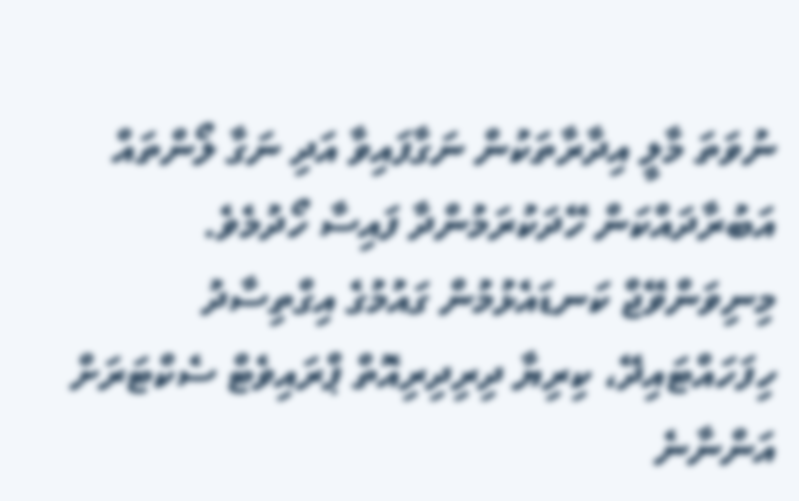ނުވަތަ މާލީ އިދާރާތަކުން ނަގާފައިވާ އަދި ނަގާ ލޯންތައް އަބުރާދައްކަން ހޭދަކުރަމުންދާ ފައިސާ ހޯދުމެވެ. މިނިވަންވޭޖް ކަނޑައެޅުމުން ގައުމުގެ އިގްތިސާދު ހިފަހައްޓައިދޭ، ކިރިޔާ ދިރިދިރިއޮތް ޕްރައިވެޓް ސެކްޓަރަށް އަންނާނެ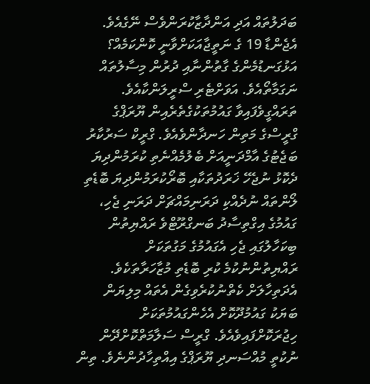ބަދަލުތައް އަދި އަންދާޒާކުރަންވެސް ނޭގެއެވެ.
އެޖެންޑާ 19 ގެ ނަތީޖާއަކަށްވާނީ ކޮންކަމެއް؟
އަޅުގަނޑުމެންގެ ގާތުންނާއި ދުރުން މިސާލުތައް ނަގަމާތޯއެވެ. އަވަށްޓެރި ސްރީލަންކާއެވެ. ތަރައްގީވެފައިވާ ގައުމުތަކުގެތެރެއިން ޔޫރަޕްގެ ގްރީސްގެ މަތިން ހަނދާންވެއެވެ. ގްރީކް ސަރުކާރު ބަޖެޓުގެ އާމްދަނީއަށް ބެލުމެއްނެތި ކުރަމުންދިޔަ ދެކޮޅު ނުޖެހޭ ޚަރަދުތަކާއި ބޮރޯކުރަމުންދިޔަ ބޮޑެތި ލޯންތައް ނުދެއްކި ދަރަނިމައްޗަށް ދަރަނި ޖެހި، ގައުމުގެ އިގްތިސާދު ބަނގްރޫޓްވެ ރައްޔިތުން ބިކަހާލުގައި ޖެހި އެގައުމުގެ މަގުތަކަށް ރައްޔިތުންނުކުމެ ކުރި ބޮޑެތި މުޒާހަރާތަކެވެ.
އެދަތިހާލަށް ކެތްނުކުރެވިގެން އެތައް މިލިޔަން ބަޔަކު ގައުމުދޫކޮށް އެހެންގައުމުތަކަށް ހިޖުރަކޮށްފައިވެއެވެ. ގްރީސް ސަލާމަތްކޮށްދޭން ނުކުތީ މުއްސަނދި ޔޫރަޕްގެ އިއްތިހާދުންނެވެ. ތިން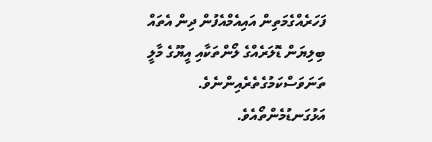ފަހަރެއްގެމަތިން އައިއެމްއެފުން ދިން އެތައް ބިލިޔަން ޑޮލަރެއްގެ ލޯންތަކާއި އީޔޫގެ މާލީ ތަނަވަސްކަމުގެތެރެއިންނެވެ. އަޅުގަނޑުމެންތޯއެވެ.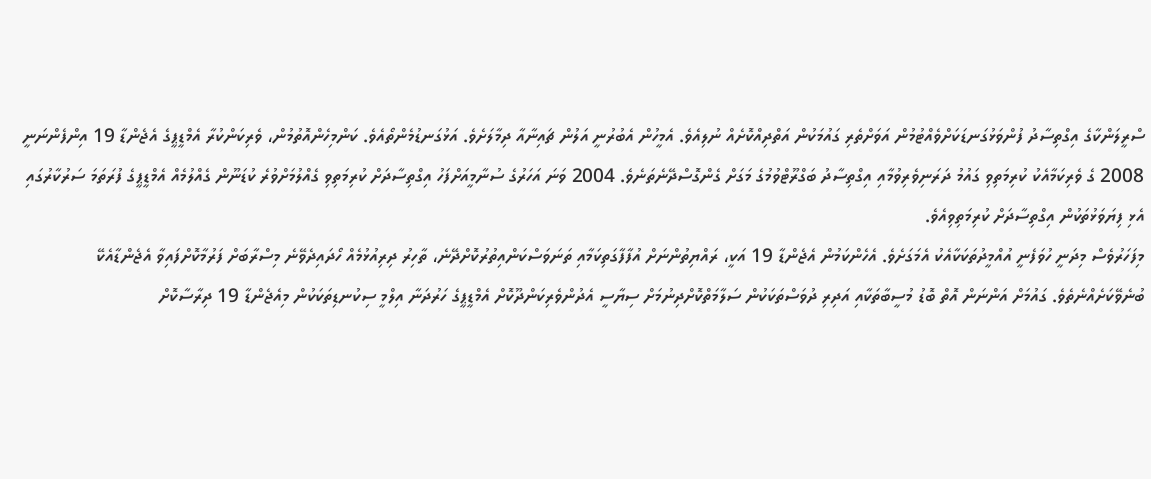ސްރީލަންކާގެ އިގްތިސާދު ފުންވަޅުގަނޑަކަށްވެއްޓުމުން އަވަށްތެރި ގައުމަކުން އަތްދިއްކޮށެއް ނުލިއެވެ. އެމީހުން އެބުރުނީ އަލުން ޗައިނާއާ ދިމާލަށެވެ. އަޅުގަނޑުމެންތޯއެވެ. ކަންމިހެންއޮތުމުން، ވެރިކަންކުރާ އެމްޑީޕީގެ އެޖެންޑާ 19 އިންފެންނަނީ 2008 ގެ ވެރިކަމާއެކު ކުރިމަތިވި ގައުމު ދަރަނިވެރިވުމާއި އިގްތިސާދު ބަގްރޫޓްވުމުގެ މަގަށް ގެންގޮސްދޭނެތަނެވެ. 2004 ވަނަ އަހަރުގެ ސުނާމީއަށްފަހު އިގްތިސާދަށް ކުރިމަތިވި ގެއްލުމަށްވުރެ ކުޑަނޫން ގެއްލުމެއް އެމްޑީޕީގެ ފުރަތަމަ ސަރުކާރުގައި އެޅި ފިޔަވަޅުތަކުން އިގްތިސާދަށް ކުރިމަތިވިއެވެ.
މިފަހަރުވެސް މިދަނީ ހުވަފެނީ އުއްމީދުތަކަކާއެކު އެމަގަށެވެ. އެހެންކަމުން އެޖެންޑާ 19 އަކީ، ރައްޔިތުންނަށް އުފާފާގަތިކަމާއި ތަނަވަސްކަންއިތުރުކޮށްދޭނެ، ތާހިރު ދިރިއުޅުމެއް ހޯދައިދެވޭނެ މިސްރާބަށް ފަރުމާކޮށްފައިވާ އެޖެންޑާއެކޭ ބުނެވޭކަށެއްނެތެވެ. ގައުމަށް އަންނަން އޮތް ބޮޑު މުސީބާތަކާއި އަދިރި ދުވަސްތަކަކުން ސަލާމަތްކޮށްދިނުމަށް ސިޔާސީ އެދުންވެރިކަންދޫކޮށް އެމްޑީޕީގެ ހަރުދަނާ އިލްމީ ސިކުނޑިތަކަކުން މިއެޖެންޑާ 19 ދިރާސާކޮށް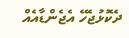ދެކޮޅުޖެހޭ އެޖެންޑާއެއް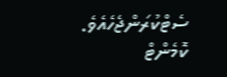ސެޓްކުރަންޖެހެއެވެ.
ކޮމެންޓް